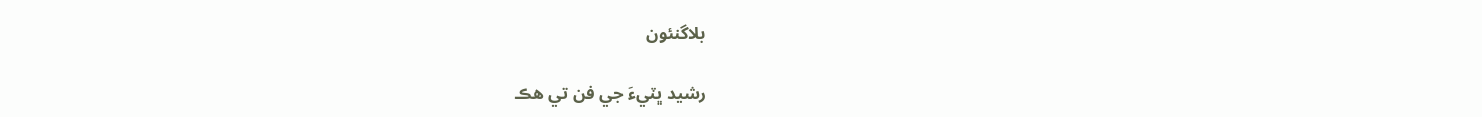بلاگنئون

رشيد ڀٽيءَ جي فن تي هڪ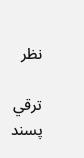نظر

ترقي پسند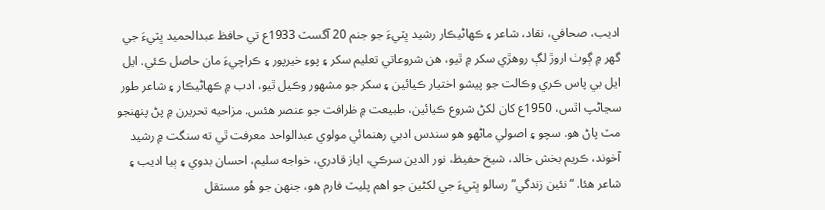اديب، صحافي، نقاد، شاعر ۽ ڪهاڻيڪار رشيد ڀٽيءَ جو جنم 20 آگسٽ 1933ع تي حافظ عبدالحميد ڀٽيءَ جي گهر ۾ ڳوٺ اروڙ لڳ روهڙي سکر ۾ ٿيو، هن شروعاتي تعليم سکر ۽ پوءِ خيرپور ۽ ڪراچيءَ مان حاصل ڪئي. ايل ايل بي پاس ڪري وڪالت جو پيشو اختيار ڪيائين ۽ سکر جو مشهور وڪيل ٿيو، ادب ۾ ڪهاڻيڪار ۽ شاعر طور سڃاڻپ اٿس، 1950ع کان لکڻ شروع ڪيائين، طبيعت ۾ ظرافت جو عنصر هئس. مزاحيه تحريرن ۾ پڻ پنهنجو مٽ پاڻ هو. سچو ۽ اصولي ماڻهو هو سندس ادبي رهنمائي مولوي عبدالواحد معرفت ٿي ته سنگت ۾ رشيد آخوند، ڪريم بخش خالد، شيخ حفيظ، نور الدين سرڪي، اياز قادري، خواجه سليم، احسان بدوي ۽ ٻيا اديب ۽ شاعر هئا. “نئين زندگي” رسالو ڀٽيءَ جي لکڻين جو اهم پليٽ فارم هو، جنهن جو هُو مستقل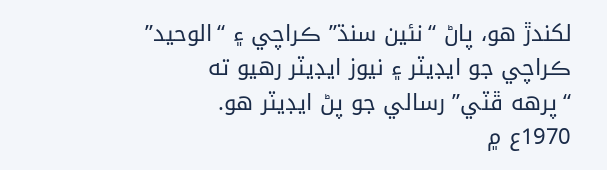لکندڙ هو، پاڻ “نئين سنڌ” ڪراچي ۽ “الوحيد” ڪراچي جو ايڊيٽر ۽ نيوز ايڊيٽر رهيو ته “پرهه ڦٽي” رسالي جو پڻ ايڊيٽر هو.  1970ع ۾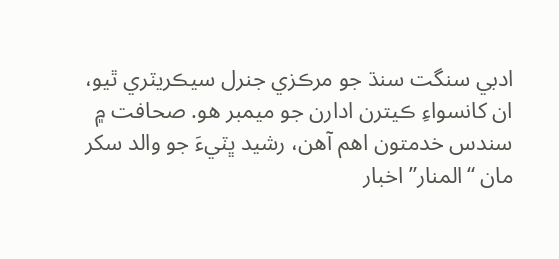ادبي سنگت سنڌ جو مرڪزي جنرل سيڪريٽري ٿيو، ان کانسواءِ ڪيترن ادارن جو ميمبر هو. صحافت ۾ سندس خدمتون اهم آهن، رشيد ڀٽيءَ جو والد سکر مان “المنار” اخبار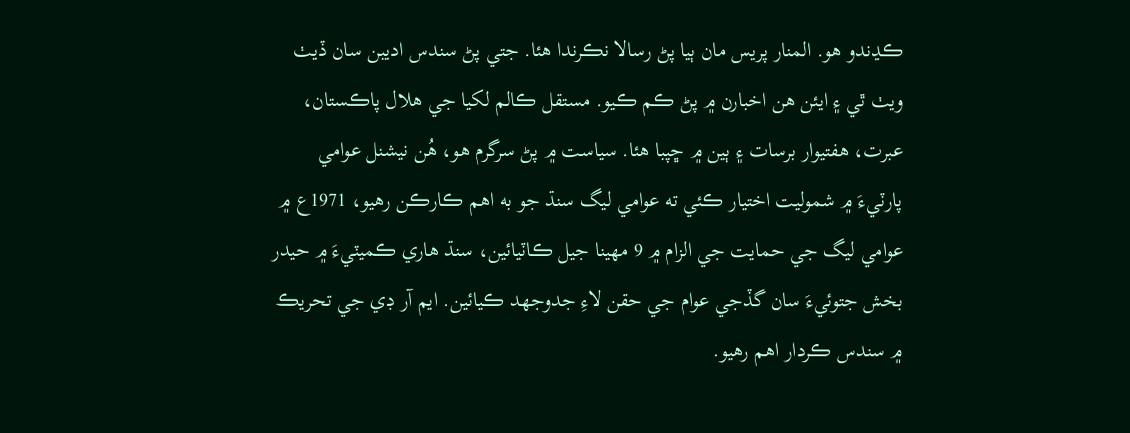ڪڍندو هو. المنار پريس مان ٻيا پڻ رسالا نڪرندا هئا. جتي پڻ سندس اديبن سان ڏيٺ ويٺ ٿي ۽ ايئن هن اخبارن ۾ پڻ ڪم ڪيو. مستقل ڪالم لکيا جي هلال پاڪستان، عبرت، هفتيوار برسات ۽ ٻين ۾ ڇپبا هئا. سياست ۾ پڻ سرگرم هو، هُن نيشنل عوامي پارٽيءَ ۾ شموليت اختيار ڪئي ته عوامي ليگ سنڌ جو به اهم ڪارڪن رهيو، 1971ع ۾ عوامي ليگ جي حمايت جي الزام ۾ 9 مهينا جيل ڪاٽيائين، سنڌ هاري ڪميٽيءَ ۾ حيدر بخش جتوئيءَ سان گڏجي عوام جي حقن لاءِ جدوجهد ڪيائين. ايم آر ڊي جي تحريڪ ۾ سندس ڪردار اهم رهيو.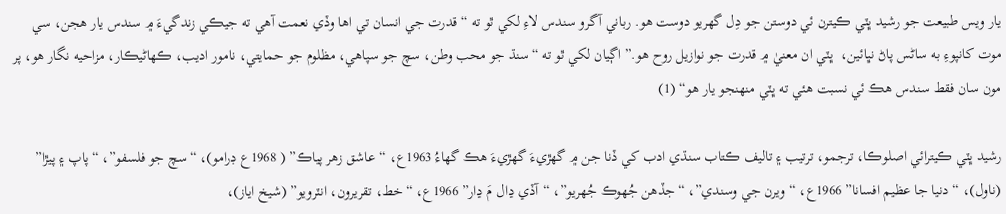يار ويس طبيعت جو رشيد ڀٽي ڪيترن ئي دوستن جو دِل گهريو دوست هو. رباني آگرو سندس لاءِ لکي ٿو ته “قدرت جي انسان تي اها وڏي نعمت آهي ته جيڪي زندگيءَ ۾ سندس يار هجن، سي موت کانپوءِ به ساڻس پاڻ نڀائين،  ڀٽي ان معنيٰ ۾ قدرت جو نوازيل روح هو.” اڳيان لکي ٿو ته “سنڌ جو محب وطن، سچ جو سپاهي، مظلوم جو حمايتي، نامور اديب، ڪهاڻيڪار، مزاحيه نگار هو، پر مون سان فقط سندس هڪ ئي نسبت هئي ته ڀٽي منهنجو يار هو“ (1)

رشيد ڀٽي ڪيترائي اصلوڪا، ترجمو، ترتيب ۽ تاليف ڪتاب سنڌي ادب کي ڏنا جن ۾ گهڙيءَ گهڙيءَ هڪ گهاءُ 1963ع، “عاشق زهر پياڪ” ( 1968ع ڊرامو)، “سچ جو فلسفو”، “پاپ ۽ پيڙا” (ناول)، “دنيا جا عظيم افسانا” 1966ع، “ويرن جي وسندي”، “جڏهن جُهوڪ جُهريو”، “آڏي ڍال مَ ڍار” 1966ع، “خط، تقريرون، انٽرويو” (شيخ اياز)،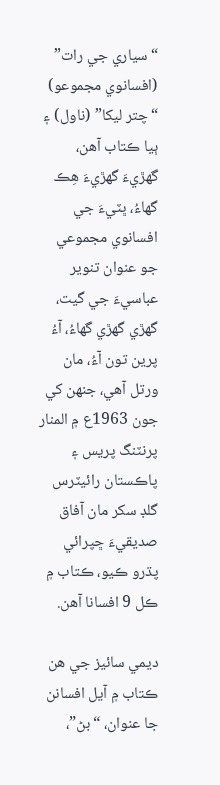“سياري جي رات” (افسانوي مجموعو) “چتر ليکا” (ناول) ۽ ٻيا ڪتاب آهن،  گهڙيءَ گهڙيءَ هِڪ گهاءُ، ڀٽيءَ جي افسانوي مجموعي جو عنوان تنوير عباسيءَ جي گيت، گهڙي گهڙي گهاءُ، آءُ پرين تون آءُ، مان ورتل آهي، جنهن کي جون 1963ع ۾ المنار پرنٽنگ پريس ۽ پاڪستان رائيٽرس گلڊ سکر مان آفاق صديقيءَ ڇپرائي پڌرو ڪيو، ڪتاب ۾ ڪل 9 افسانا آهن.

ديمي سائيز جي هن ڪتاب ۾ آيل افسانن جا عنوان، “بڻ”،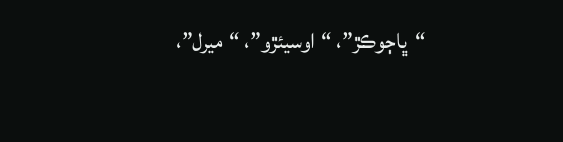“ڀاڄوڪڙ”، “اوسيئڙو”، “ميرل”،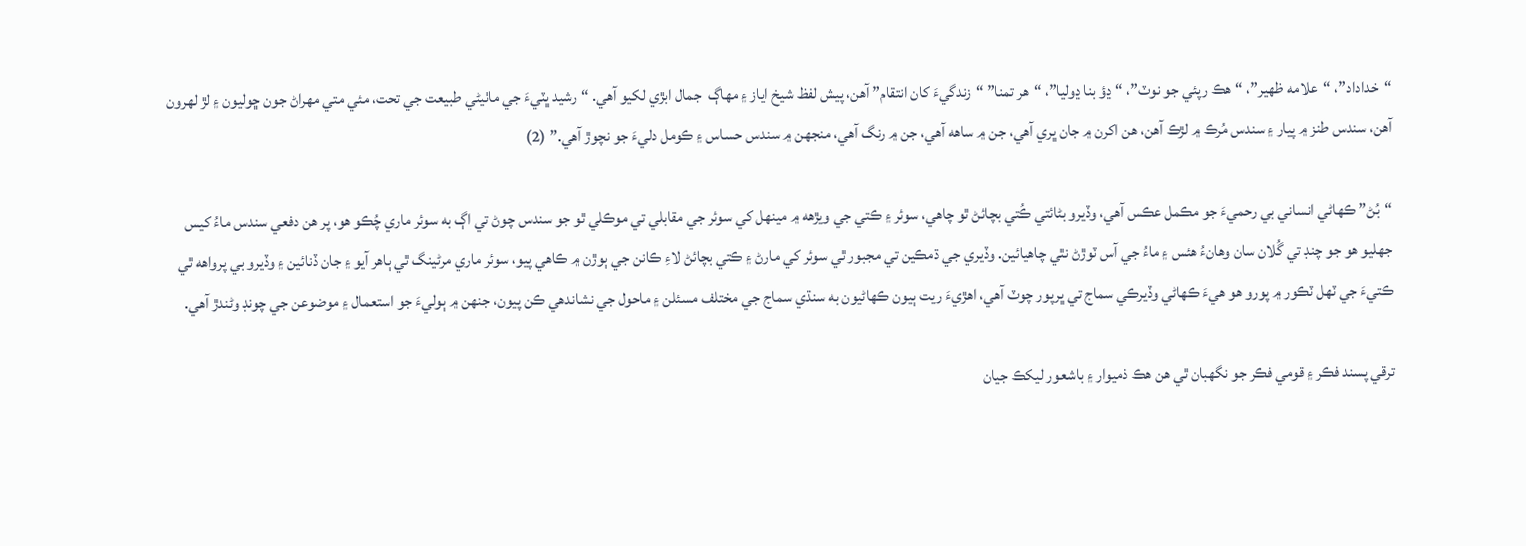“خداداد”، “علامه ظهير”، “هڪ رپئي جو نوٽ”، “ڍؤ بنا ڍوليا”، “هر تمنا” “زندگيءَ کان انتقام” آهن، پيش لفظ شيخ اياز ۽ مهاڳ  جمال ابڙي لکيو آهي. “رشيد ڀٽيءَ جي ماٺيڻي طبيعت جي تحت، مئي متي مهراڻ جون ڇوليون ۽ لڙ لهرون آهن، سندس طنز ۾ پيار ۽ سندس مُرڪ ۾ لڙڪ آهن، هن اکرن ۾ جان ڀري آهي، جن ۾ ساهه آهي، جن ۾ رنگ آهي، منجهن ۾ سندس حساس ۽ ڪومل دليءَ جو نچوڙ آهي.” (2)

“بُڻ” ڪهاڻي انساني بي رحميءَ جو مڪمل عڪس آهي، وڏيرو بڻائتي ڪُتي بچائڻ ٿو چاهي، سوئر ۽ ڪتي جي ويڙهه ۾ مينهل کي سوئر جي مقابلي تي موڪلي ٿو جو سندس چوڻ تي اڳ به سوئر ماري چُڪو هو، پر هن دفعي سندس ماءُ کيس جهليو هو جو چنڊ تي گُلان سان وهانءُ هئس ۽ ماءُ جي آس ٽوڙڻ نٿي چاهيائين. وڏيري جي ڌمڪين تي مجبور ٿي سوئر کي مارڻ ۽ ڪتي بچائڻ لاءِ ڪانن جي ٻوڙن ۾ ڪاهي پيو، سوئر ماري مرڻينگ ٿي ٻاهر آيو ۽ جان ڏنائين ۽ وڏيرو بي پرواهه ٿي ڪتيءَ جي ٽهل ٽڪور ۾ پورو هو هيءَ ڪهاڻي وڏيرڪي سماج تي ڀرپور چوٽ آهي، اهڙيءَ ريت ٻيون ڪهاڻيون به سنڌي سماج جي مختلف مسئلن ۽ ماحول جي نشاندهي ڪن پيون، جنهن ۾ ٻوليءَ جو استعمال ۽ موضوعن جي چونڊ وڻندڙ آهي.

ترقي پسند فڪر ۽ قومي فڪر جو نگهبان ٿي هن هڪ ذميوار ۽ باشعور ليکڪ جيان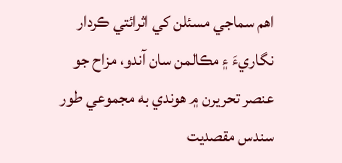اهم سماجي مسئلن کي اثرائتي ڪردار نگاريءَ ۽ مڪالمن سان آندو، مزاح جو  عنصر تحريرن ۾ هوندي به مجموعي طور سندس مقصديت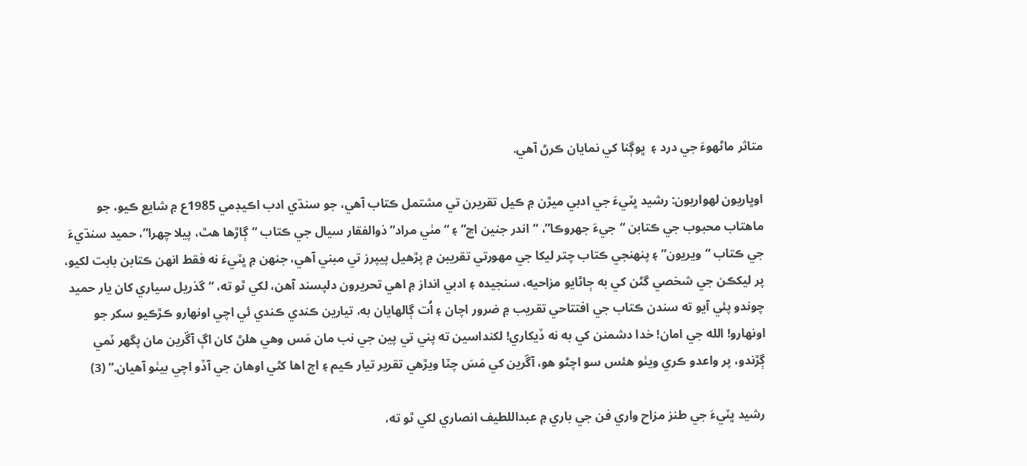متاثر ماڻهوءَ جي درد ۽  ڀوڳنا کي نمايان ڪرڻ آهي.

اوڀاريون لهواريون: رشيد ڀٽيءَ جي ادبي ميڙن ۾ ڪيل تقريرن تي مشتمل ڪتاب آهي، جو سنڌي ادب اڪيڊمي 1985ع ۾ شايع ڪيو، جو ماهتاب محبوب جي ڪتابن “جيءَ جهروڪا”، “اندر جنين اڃ” ۽ “مٺي مراد” ذوالفقار سيال جي ڪتاب “ڳاڙها هٿ، پيلا چهرا”، حميد سنڌيءَ جي ڪتاب “ويريون” ۽ پنهنجي ڪتاب چتر ليکا جي مهورتي تقريبن ۾ پڙهيل پيپرز تي مبني آهي، جنهن ۾ ڀٽيءَ نه فقط انهن ڪتابن بابت لکيو، پر ليکڪن جي شخصي گڻن کي به ڄاڻايو مزاحيه، سنجيده ۽ ادبي انداز ۾ اهي تحريرون دلپسند آهن، لکي ٿو ته، “گذريل سياري کان يار حميد چوندو پئي آيو ته سندن ڪتاب جي افتتاحي تقريب ۾ ضرور اچان ۽ اُت ڳالهايان به، تيارين ڪندي ڪندي ئي اچي اونهارو ڪڙڪيو سکر جو اونهارو! الله جي امان! خدا دشمنن کي به نه ڏيکاري! لکنداسين ته پني تي پين جي نب مان مَس وهي هلڻ کان اڳ آڱرين مان پگهر ٽمي ڳڙندو، پر واعدو ڪري ويٺو هئس سو اچڻو هو، آڱرين کي مَسَ چٽا ويڙهي تقرير تيار ڪيم ۽ اڄ اها کڻي اوهان جي آڏو اچي بيٺو آهيان.” (3)

رشيد ڀٽيءَ جي طنز مزاح واري فن جي باري ۾ عبداللطيف انصاري لکي ٿو ته،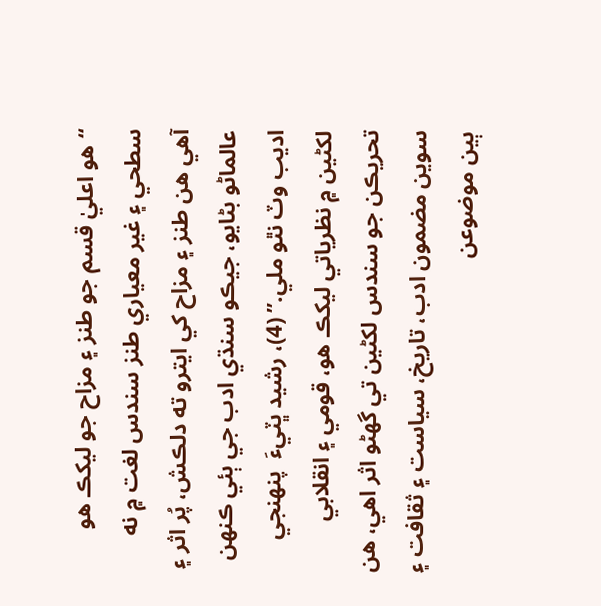“هو اعليٰ قسم جو طنز ۽ مزاح جو ليکڪ هو سطحي ۽ غير معياري طنز سندس لغت ۾ نه آهي هن طنز ۽ مزاح کي ايترو ته دلڪش، پُر اثر ۽ عالماڻو بڻايو، جيڪو سنڌي ادب جي ٻئي ڪنهن اديب وٽ نٿو ملي.” (4)، رشيد ڀٽيءَ  پنهنجي لکڻين ۾ نظرياتي ليکڪ هو، قومي ۽ انقلابي تحريڪن جو سندس لکڻين تي گهڻو اثر اهي، هن سوين مضمون ادب، تاريخ، سياست ۽ ثقافت ۽ ٻين موضوعن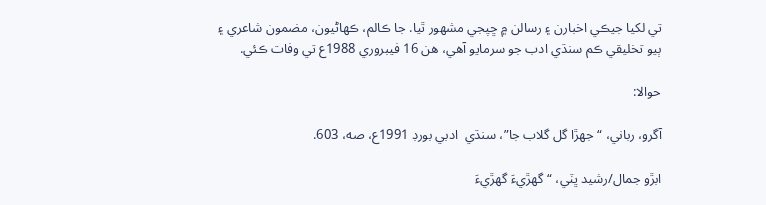تي لکيا جيڪي اخبارن ۽ رسالن ۾ ڇپجي مشهور ٿيا. جا ڪالم، ڪهاڻيون، مضمون شاعري ۽ ٻيو تخليقي ڪم سنڌي ادب جو سرمايو آهي، هن 16 فيبروري 1988ع تي وفات ڪئي.

حوالا:

آگرو، رباني، “جهڙا گل گلاب جا”، سنڌي  ادبي بورڊ 1991ع، صه، 603.

ابڙو جمال/رشيد ڀٽي، “گهڙيءَ گهڙيءَ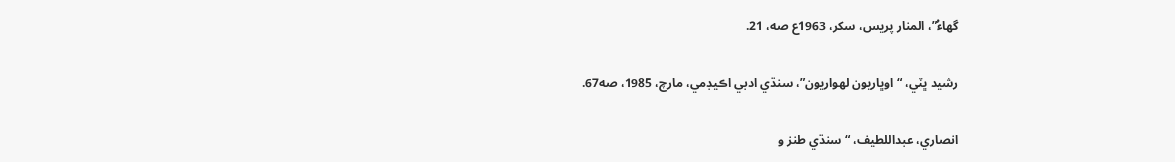گهاءُ”، المنار پريس، سکر، 1963ع صه، 21.

رشيد ڀٽي، “اوڀاريون لهواريون”، سنڌي ادبي اڪيڊمي، مارچ، 1985، صه67.

انصاري، عبداللطيف، “سنڌي طنز و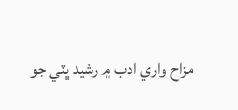مزاح واري ادب ۾ رشيد ڀٽي جو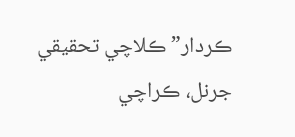ڪردار” ڪلاچي تحقيقي جرنل، ڪراچي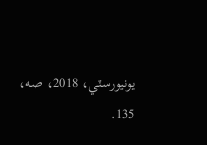يونيورسٽي، 2018، صه، 135.